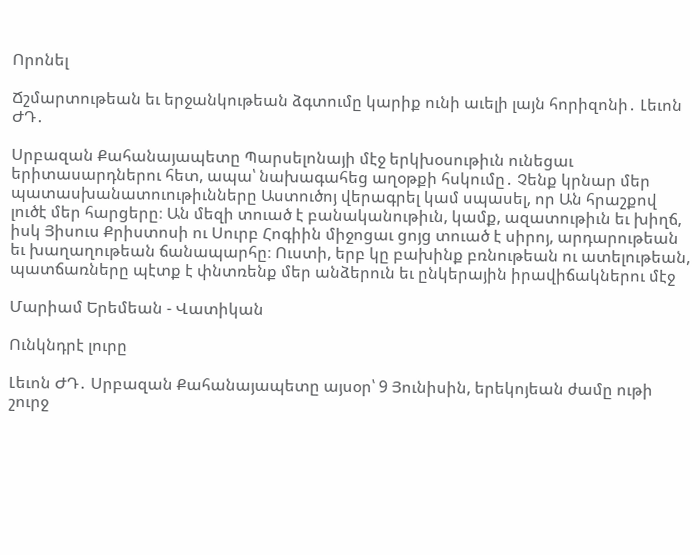Որոնել

Ճշմարտութեան եւ երջանկութեան ձգտումը կարիք ունի աւելի լայն հորիզոնի․ Լեւոն ԺԴ․

Սրբազան Քահանայապետը Պարսելոնայի մէջ երկխօսութիւն ունեցաւ երիտասարդներու հետ, ապա՝ նախագահեց աղօթքի հսկումը․ Չենք կրնար մեր պատասխանատուութիւնները Աստուծոյ վերագրել կամ սպասել, որ Ան հրաշքով լուծէ մեր հարցերը։ Ան մեզի տուած է բանականութիւն, կամք, ազատութիւն եւ խիղճ, իսկ Յիսուս Քրիստոսի ու Սուրբ Հոգիին միջոցաւ ցոյց տուած է սիրոյ, արդարութեան եւ խաղաղութեան ճանապարհը։ Ուստի, երբ կը բախինք բռնութեան ու ատելութեան, պատճառները պէտք է փնտռենք մեր անձերուն եւ ընկերային իրավիճակներու մէջ

Մարիամ Երեմեան - Վատիկան

Ունկնդրէ լուրը

Լեւոն ԺԴ․ Սրբազան Քահանայապետը այսօր՝ 9 Յունիսին, երեկոյեան ժամը ութի շուրջ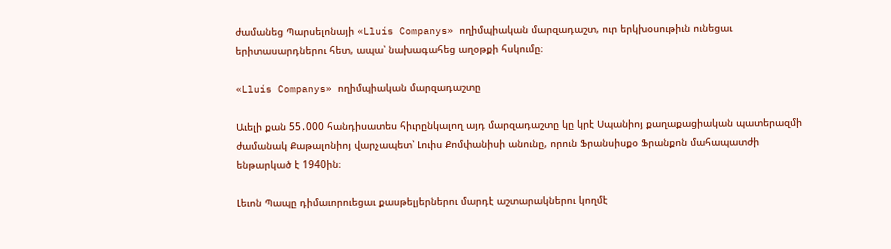ժամանեց Պարսելոնայի «Lluís Companys» ողիմպիական մարզադաշտ, ուր երկխօսութիւն ունեցաւ երիտասարդներու հետ, ապա՝ նախագահեց աղօթքի հսկումը։

«Lluís Companys» ողիմպիական մարզադաշտը

Աւելի քան 55․000 հանդիսատես հիւրընկալող այդ մարզադաշտը կը կրէ Սպանիոյ քաղաքացիական պատերազմի ժամանակ Քաթալոնիոյ վարչապետ՝ Լուիս Քոմփանիսի անունը, որուն Ֆրանսիսքօ Ֆրանքոն մահապատժի ենթարկած է 1940ին։

Լեւոն Պապը դիմաւորուեցաւ քասթելյերներու մարդէ աշտարակներու կողմէ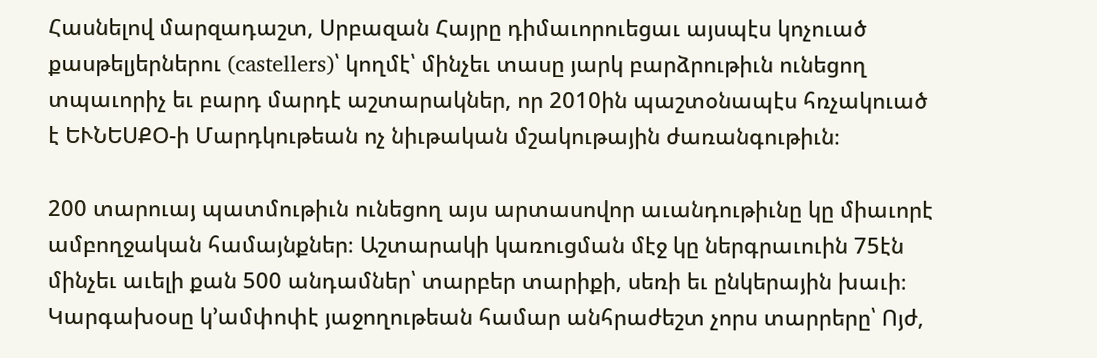Հասնելով մարզադաշտ, Սրբազան Հայրը դիմաւորուեցաւ այսպէս կոչուած քասթելյերներու (castellers)՝ կողմէ՝ մինչեւ տասը յարկ բարձրութիւն ունեցող տպաւորիչ եւ բարդ մարդէ աշտարակներ, որ 2010ին պաշտօնապէս հռչակուած է ԵՒՆԵՍՔՕ-ի Մարդկութեան ոչ նիւթական մշակութային ժառանգութիւն։

200 տարուայ պատմութիւն ունեցող այս արտասովոր աւանդութիւնը կը միաւորէ ամբողջական համայնքներ։ Աշտարակի կառուցման մէջ կը ներգրաւուին 75էն մինչեւ աւելի քան 500 անդամներ՝ տարբեր տարիքի, սեռի եւ ընկերային խաւի։ Կարգախօսը կ’ամփոփէ յաջողութեան համար անհրաժեշտ չորս տարրերը՝ Ոյժ,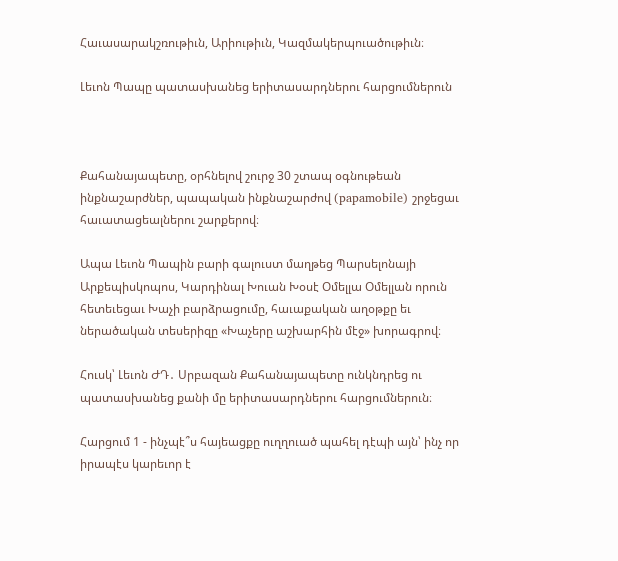Հաւասարակշռութիւն, Արիութիւն, Կազմակերպուածութիւն։

Լեւոն Պապը պատասխանեց երիտասարդներու հարցումներուն



Քահանայապետը, օրհնելով շուրջ 30 շտապ օգնութեան ինքնաշարժներ, պապական ինքնաշարժով (papamobile) շրջեցաւ հաւատացեալներու շարքերով։

Ապա Լեւոն Պապին բարի գալուստ մաղթեց Պարսելոնայի Արքեպիսկոպոս, Կարդինալ Խուան Խօսէ Օմելլա Օմելլան որուն հետեւեցաւ Խաչի բարձրացումը, հաւաքական աղօթքը եւ ներածական տեսերիզը «Խաչերը աշխարհին մէջ» խորագրով։

Հուսկ՝ Լեւոն ԺԴ․ Սրբազան Քահանայապետը ունկնդրեց ու պատասխանեց քանի մը երիտասարդներու հարցումներուն։

Հարցում 1 - ինչպէ՞ս հայեացքը ուղղուած պահել դէպի այն՝ ինչ որ իրապէս կարեւոր է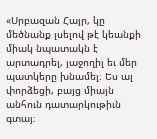«Սրբազան Հայր, կը մեծնանք լսելով թէ կեանքի միակ նպատակն է արտադրել, յաջողիլ եւ մեր պատկերը խնամել։ Ես ալ փորձեցի, բայց միայն անհուն դատարկութիւն գտայ։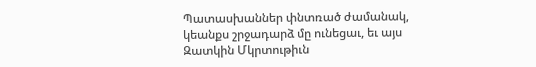Պատասխաններ փնտռած ժամանակ, կեանքս շրջադարձ մը ունեցաւ, եւ այս Զատկին Մկրտութիւն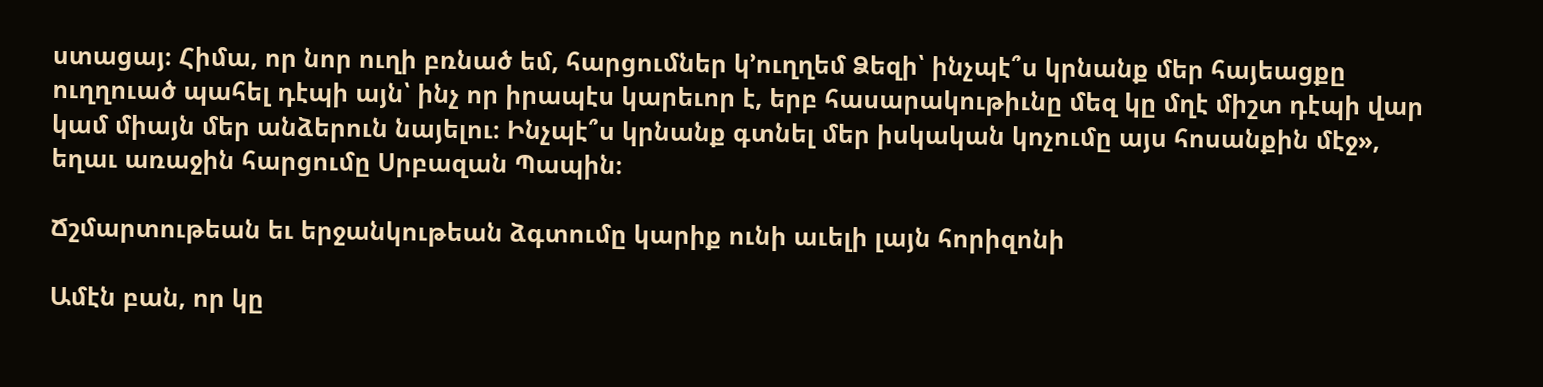ստացայ։ Հիմա, որ նոր ուղի բռնած եմ, հարցումներ կ’ուղղեմ Ձեզի՝ ինչպէ՞ս կրնանք մեր հայեացքը ուղղուած պահել դէպի այն՝ ինչ որ իրապէս կարեւոր է, երբ հասարակութիւնը մեզ կը մղէ միշտ դէպի վար կամ միայն մեր անձերուն նայելու։ Ինչպէ՞ս կրնանք գտնել մեր իսկական կոչումը այս հոսանքին մէջ», եղաւ առաջին հարցումը Սրբազան Պապին։

Ճշմարտութեան եւ երջանկութեան ձգտումը կարիք ունի աւելի լայն հորիզոնի

Ամէն բան, որ կը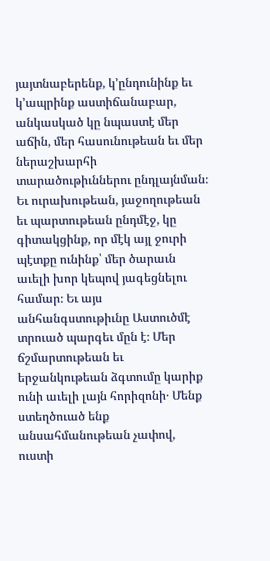յայտնաբերենք, կ’ընդունինք եւ կ’ապրինք աստիճանաբար, անկասկած կը նպաստէ մեր աճին, մեր հասունութեան եւ մեր ներաշխարհի տարածութիւններու ընդլայնման։ Եւ ուրախութեան, յաջողութեան եւ պարտութեան ընդմէջ, կը գիտակցինք, որ մէկ այլ ջուրի պէտքը ունինք՝ մեր ծարաւն աւելի խոր կեպով յագեցնելու համար։ Եւ այս անհանգստութիւնը Աստուծմէ տրուած պարգեւ մըն է։ Մեր ճշմարտութեան եւ երջանկութեան ձգտումը կարիք ունի աւելի լայն հորիզոնի․ Մենք ստեղծուած ենք անսահմանութեան չափով, ուստի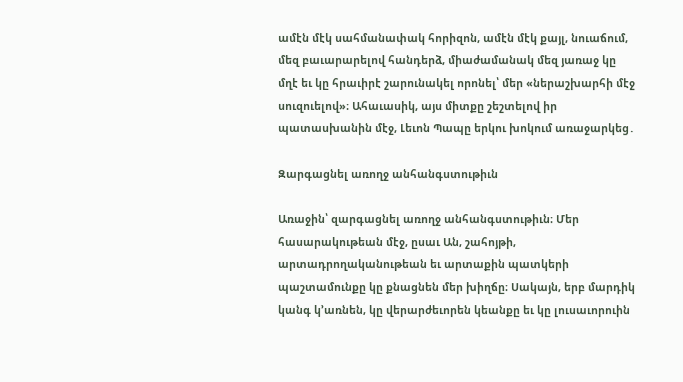ամէն մէկ սահմանափակ հորիզոն, ամէն մէկ քայլ, նուաճում, մեզ բաւարարելով հանդերձ, միաժամանակ մեզ յառաջ կը մղէ եւ կը հրաւիրէ շարունակել որոնել՝ մեր «ներաշխարհի մէջ սուզուելով»։ Ահաւասիկ, այս միտքը շեշտելով իր պատասխանին մէջ, Լեւոն Պապը երկու խոկում առաջարկեց․

Զարգացնել առողջ անհանգստութիւն

Առաջին՝ զարգացնել առողջ անհանգստութիւն։ Մեր հասարակութեան մէջ, ըսաւ Ան, շահոյթի, արտադրողականութեան եւ արտաքին պատկերի պաշտամունքը կը քնացնեն մեր խիղճը։ Սակայն, երբ մարդիկ կանգ կ՚առնեն, կը վերարժեւորեն կեանքը եւ կը լուսաւորուին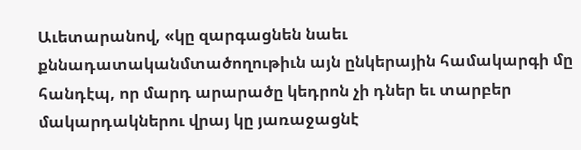Աւետարանով, «կը զարգացնեն նաեւ քննադատականմտածողութիւն այն ընկերային համակարգի մը հանդէպ, որ մարդ արարածը կեդրոն չի դներ եւ տարբեր մակարդակներու վրայ կը յառաջացնէ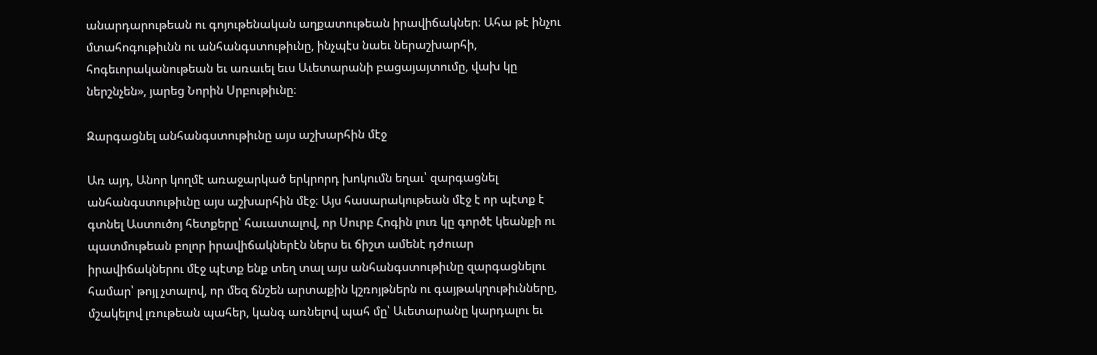անարդարութեան ու գոյութենական աղքատութեան իրավիճակներ։ Ահա թէ ինչու մտահոգութիւնն ու անհանգստութիւնը, ինչպէս նաեւ ներաշխարհի, հոգեւորականութեան եւ առաւել եւս Աւետարանի բացայայտումը, վախ կը ներշնչեն», յարեց Նորին Սրբութիւնը։

Զարգացնել անհանգստութիւնը այս աշխարհին մէջ

Առ այդ, Անոր կողմէ առաջարկած երկրորդ խոկումն եղաւ՝ զարգացնել անհանգստութիւնը այս աշխարհին մէջ։ Այս հասարակութեան մէջ է որ պէտք է գտնել Աստուծոյ հետքերը՝ հաւատալով, որ Սուրբ Հոգին լուռ կը գործէ կեանքի ու պատմութեան բոլոր իրավիճակներէն ներս եւ ճիշտ ամենէ դժուար իրավիճակներու մէջ պէտք ենք տեղ տալ այս անհանգստութիւնը զարգացնելու համար՝ թոյլ չտալով, որ մեզ ճնշեն արտաքին կշռոյթներն ու գայթակղութիւնները, մշակելով լռութեան պահեր, կանգ առնելով պահ մը՝ Աւետարանը կարդալու եւ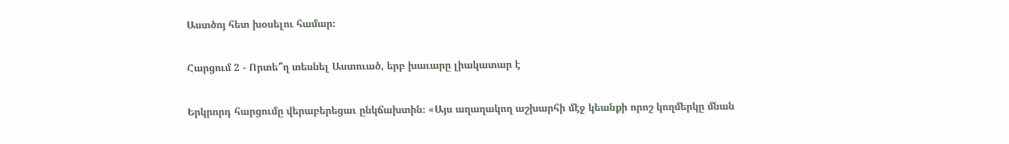Աստծոյ հետ խօսելու համար։

Հարցում 2 - Որտե՞ղ տեսնել Աստուած, երբ խաւարը լիակատար է

Երկրորդ հարցումը վերաբերեցաւ ընկճախտին։ «Այս աղաղակող աշխարհի մէջ կեանքի որոշ կողմերկը մնան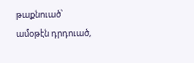թաքնուած՝ ամօթէն դրդուած,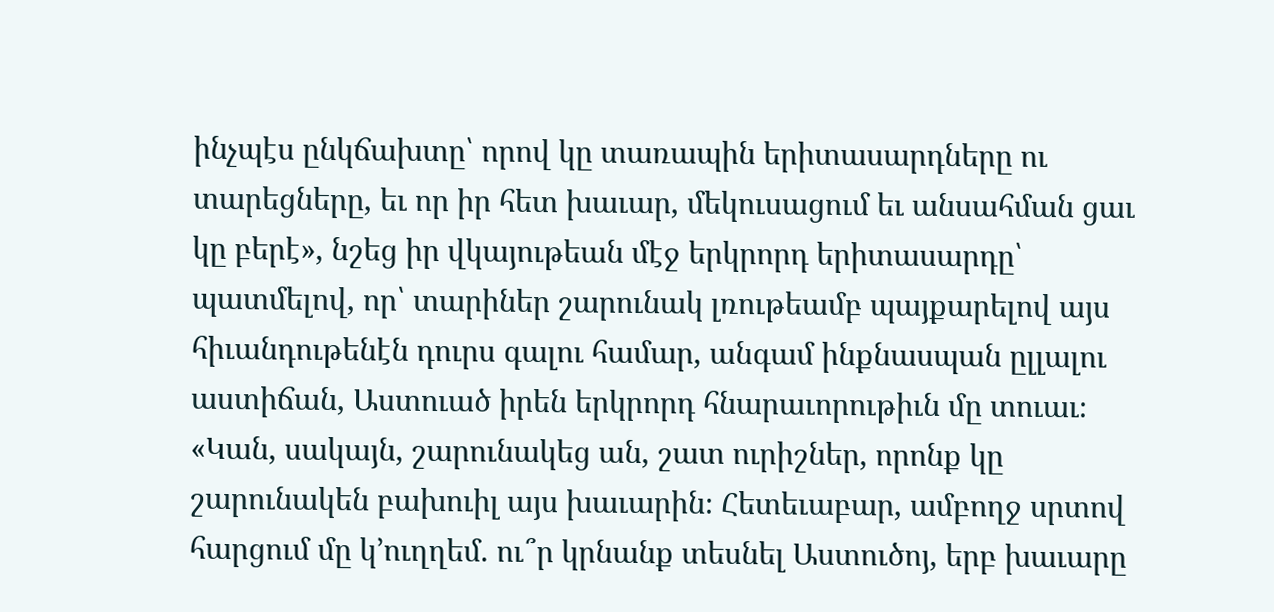ինչպէս ընկճախտը՝ որով կը տառապին երիտասարդները ու տարեցները, եւ որ իր հետ խաւար, մեկուսացում եւ անսահման ցաւ կը բերէ», նշեց իր վկայութեան մէջ երկրորդ երիտասարդը՝ պատմելով, որ՝ տարիներ շարունակ լռութեամբ պայքարելով այս հիւանդութենէն դուրս գալու համար, անգամ ինքնասպան ըլլալու աստիճան, Աստուած իրեն երկրորդ հնարաւորութիւն մը տուաւ։ «Կան, սակայն, շարունակեց ան, շատ ուրիշներ, որոնք կը շարունակեն բախուիլ այս խաւարին։ Հետեւաբար, ամբողջ սրտով հարցում մը կ’ուղղեմ. ու՞ր կրնանք տեսնել Աստուծոյ, երբ խաւարը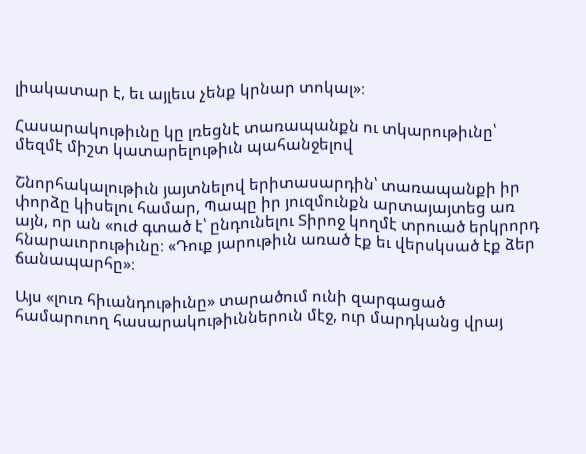լիակատար է, եւ այլեւս չենք կրնար տոկալ»։

Հասարակութիւնը կը լռեցնէ տառապանքն ու տկարութիւնը՝ մեզմէ միշտ կատարելութիւն պահանջելով

Շնորհակալութիւն յայտնելով երիտասարդին՝ տառապանքի իր փորձը կիսելու համար, Պապը իր յուզմունքն արտայայտեց առ այն, որ ան «ուժ գտած է՝ ընդունելու Տիրոջ կողմէ տրուած երկրորդ հնարաւորութիւնը։ «Դուք յարութիւն առած էք եւ վերսկսած էք ձեր ճանապարհը»։

Այս «լուռ հիւանդութիւնը» տարածում ունի զարգացած համարուող հասարակութիւններուն մէջ, ուր մարդկանց վրայ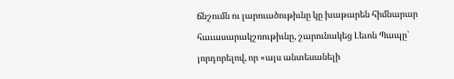ճնշումն ու լարուածութիւնը կը խաթարեն հիմնարար հաւասարակշռութիւնը, շարունակեց Լեւոն Պապը՝ յորդորելով, որ «այս անտեսանելի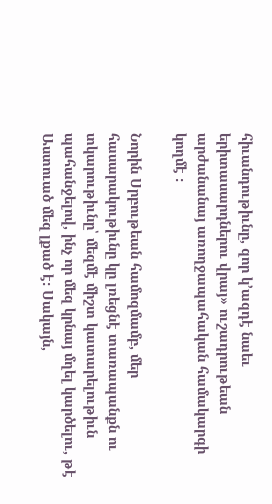հիւանդութիւնը, զոր կ’ազդէ նաեւ երիտասարդներու վրայ» ուշադրութեան արժանանայ առողջապահական համակարգի կողմէ ։

Նորին Սրբութեան համոզմամբ, մեր հասարակութիւնը կը լռեցնէ տառապանքն ու տկարութիւնը՝ մեզմէ միշտ կատարելութիւն պահանջելով, ինչ որ մեզ կրնայ մղել կարծելու, թէ Աստուած մեզ լքած է։ Սակայն,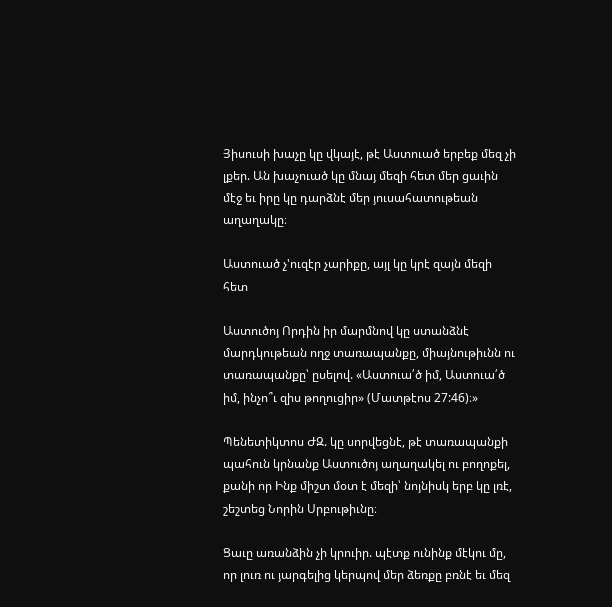Յիսուսի խաչը կը վկայէ, թէ Աստուած երբեք մեզ չի լքեր. Ան խաչուած կը մնայ մեզի հետ մեր ցաւին մէջ եւ իրը կը դարձնէ մեր յուսահատութեան աղաղակը։

Աստուած չ'ուզէր չարիքը, այլ կը կրէ զայն մեզի հետ

Աստուծոյ Որդին իր մարմնով կը ստանձնէ մարդկութեան ողջ տառապանքը, միայնութիւնն ու տառապանքը՝ ըսելով. «Աստուա՛ծ իմ, Աստուա՛ծ իմ, ինչո՞ւ զիս թողուցիր» (Մատթէոս 27:46)։»

Պենետիկտոս ԺԶ. կը սորվեցնէ, թէ տառապանքի պահուն կրնանք Աստուծոյ աղաղակել ու բողոքել, քանի որ Ինք միշտ մօտ է մեզի՝ նոյնիսկ երբ կը լռէ, շեշտեց Նորին Սրբութիւնը։

Ցաւը առանձին չի կրուիր. պէտք ունինք մէկու մը, որ լուռ ու յարգելից կերպով մեր ձեռքը բռնէ եւ մեզ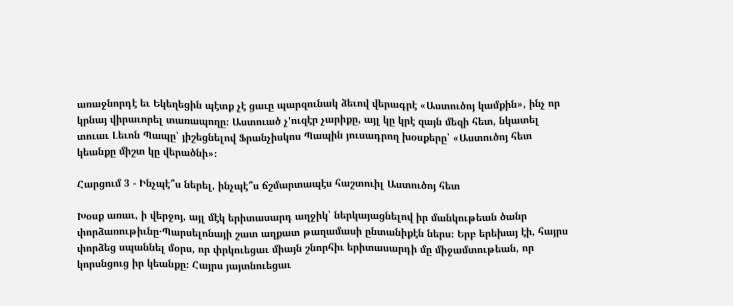առաջնորդէ եւ Եկեղեցին պէտք չէ ցաւը պարզունակ ձեւով վերագրէ «Աստուծոյ կամքին», ինչ որ կրնայ վիրաւորել տառապողը։ Աստուած չ'ուզէր չարիքը, այլ կը կրէ զայն մեզի հետ, նկատել տուաւ Լեւոն Պապը՝ յիշեցնելով Ֆրանչիսկոս Պապին յուսադրող խօսքերը՝ «Աստուծոյ հետ կեանքը միշտ կը վերածնի»։

Հարցում 3 - Ինչպէ՞ս ներել, ինչպէ՞ս ճշմարտապէս հաշտուիլ Աստուծոյ հետ

Խօսք առաւ, ի վերջոյ, այլ մէկ երիտասարդ աղջիկ՝ ներկայացնելով իր մանկութեան ծանր փորձառութիւնը․Պարսելոնայի շատ աղքատ թաղամասի ընտանիքէն ներս։ Երբ երեխայ էի, հայրս փորձեց սպաննել մօրս, որ փրկուեցաւ միայն շնորհիւ երիտասարդի մը միջամտութեան, որ կորսնցուց իր կեանքը։ Հայրս յայտնուեցաւ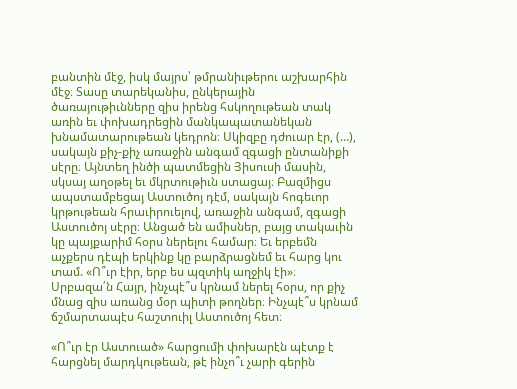բանտին մէջ, իսկ մայրս՝ թմրանիւթերու աշխարհին մէջ։ Տասը տարեկանիս, ընկերային ծառայութիւնները զիս իրենց հսկողութեան տակ առին եւ փոխադրեցին մանկապատանեկան խնամատարութեան կեդրոն։ Սկիզբը դժուար էր, (…), սակայն քիչ-քիչ առաջին անգամ զգացի ընտանիքի սէրը։ Այնտեղ ինծի պատմեցին Յիսուսի մասին, սկսայ աղօթել եւ մկրտութիւն ստացայ։ Բազմիցս ապստամբեցայ Աստուծոյ դէմ, սակայն հոգեւոր կրթութեան հրաւիրուելով, առաջին անգամ, զգացի Աստուծոյ սէրը։ Անցած են ամիսներ, բայց տակաւին կը պայքարիմ հօրս ներելու համար։ Եւ երբեմն աչքերս դէպի երկինք կը բարձրացնեմ եւ հարց կու տամ. «Ո՞ւր էիր, երբ ես պզտիկ աղջիկ էի»։ Սրբազա՛ն Հայր, ինչպէ՞ս կրնամ ներել հօրս, որ քիչ մնաց զիս առանց մօր պիտի թողներ։ Ինչպէ՞ս կրնամ ճշմարտապէս հաշտուիլ Աստուծոյ հետ։

«Ո՞ւր էր Աստուած» հարցումի փոխարէն պէտք է հարցնել մարդկութեան, թէ ինչո՞ւ չարի գերին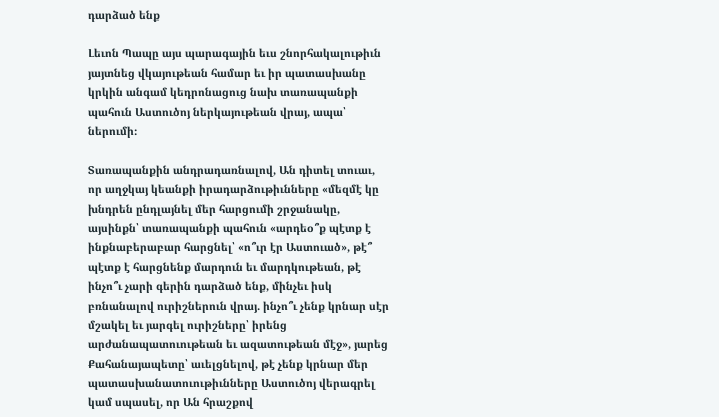դարձած ենք

Լեւոն Պապը այս պարագային եւս շնորհակալութիւն յայտնեց վկայութեան համար եւ իր պատասխանը կրկին անգամ կեդրոնացուց նախ տառապանքի պահուն Աստուծոյ ներկայութեան վրայ, ապա՝ ներումի։

Տառապանքին անդրադառնալով, Ան դիտել տուաւ, որ աղջկայ կեանքի իրադարձութիւնները «մեզմէ կը խնդրեն ընդլայնել մեր հարցումի շրջանակը, այսինքն՝ տառապանքի պահուն «արդեօ՞ք պէտք է ինքնաբերաբար հարցնել՝ «ո՞ւր էր Աստուած», թէ՞ պէտք է հարցնենք մարդուն եւ մարդկութեան, թէ ինչո՞ւ չարի գերին դարձած ենք, մինչեւ իսկ բռնանալով ուրիշներուն վրայ. ինչո՞ւ չենք կրնար սէր մշակել եւ յարգել ուրիշները՝ իրենց արժանապատուութեան եւ ազատութեան մէջ», յարեց Քահանայապետը՝ աւելցնելով, թէ չենք կրնար մեր պատասխանատուութիւնները Աստուծոյ վերագրել կամ սպասել, որ Ան հրաշքով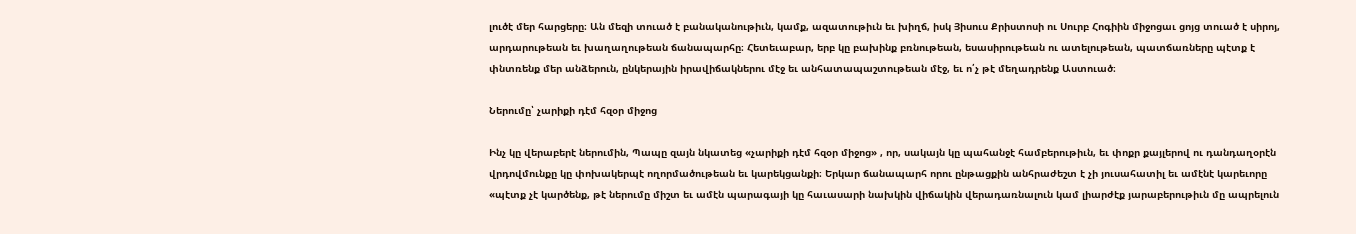լուծէ մեր հարցերը։ Ան մեզի տուած է բանականութիւն, կամք, ազատութիւն եւ խիղճ, իսկ Յիսուս Քրիստոսի ու Սուրբ Հոգիին միջոցաւ ցոյց տուած է սիրոյ, արդարութեան եւ խաղաղութեան ճանապարհը։ Հետեւաբար, երբ կը բախինք բռնութեան, եսասիրութեան ու ատելութեան, պատճառները պէտք է փնտռենք մեր անձերուն, ընկերային իրավիճակներու մէջ եւ անհատապաշտութեան մէջ, եւ ո՛չ թէ մեղադրենք Աստուած։

Ներումը՝ չարիքի դէմ հզօր միջոց

Ինչ կը վերաբերէ ներումին, Պապը զայն նկատեց «չարիքի դէմ հզօր միջոց» , որ, սակայն կը պահանջէ համբերութիւն, եւ փոքր քայլերով ու դանդաղօրէն վրդովմունքը կը փոխակերպէ ողորմածութեան եւ կարեկցանքի։ Երկար ճանապարհ որու ընթացքին անհրաժեշտ է չի յուսահատիլ եւ ամէնէ կարեւորը «պէտք չէ կարծենք, թէ ներումը միշտ եւ ամէն պարագայի կը հաւասարի նախկին վիճակին վերադառնալուն կամ լիարժէք յարաբերութիւն մը ապրելուն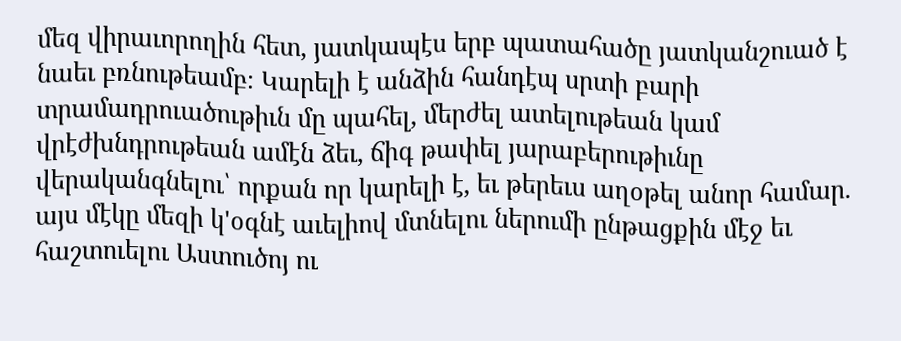մեզ վիրաւորողին հետ, յատկապէս երբ պատահածը յատկանշուած է նաեւ բռնութեամբ։ Կարելի է անձին հանդէպ սրտի բարի տրամադրուածութիւն մը պահել, մերժել ատելութեան կամ վրէժխնդրութեան ամէն ձեւ, ճիգ թափել յարաբերութիւնը վերականգնելու՝ որքան որ կարելի է, եւ թերեւս աղօթել անոր համար. այս մէկը մեզի կ'օգնէ աւելիով մտնելու ներումի ընթացքին մէջ եւ հաշտուելու Աստուծոյ ու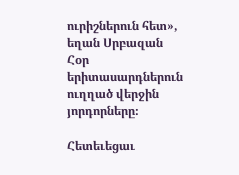ուրիշներուն հետ», եղան Սրբազան Հօր երիտասարդներուն ուղղած վերջին յորդորները։

Հետեւեցաւ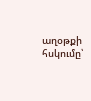աղօթքի հսկումը՝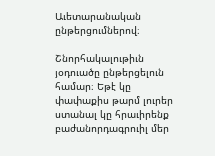Աւետարանական ընթերցումներով։

Շնորհակալութիւն յօդուածը ընթերցելուն համար։ Եթէ կը փափաքիս թարմ լուրեր ստանալ կը հրաւիրենք բաժանորդագրուիլ մեր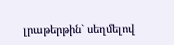լրաթերթին` սեղմելով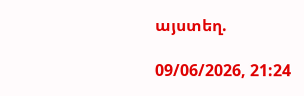այստեղ.

09/06/2026, 21:24